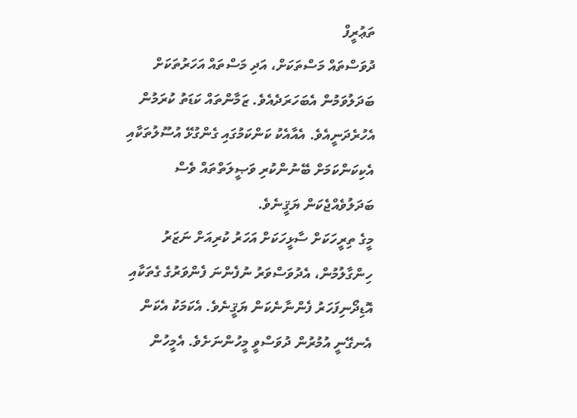ތަޢުރީފް
ދުވަސްތައް މަސްތަކަށް، އަދި މަސްތައް އަހަރުތަކަށް ބަދަލުވަމުން އެބަހަރަދެއެވެ. ޒަމާންތައް ކަޑަތު ކުރަމުން އެހުރެދަނީއެވެ. އެއާއެކު ކަންކަމުގައި ގެންގުޅޭ އުސޫލުތަކާއި އެކިކަންކަމަށް ބޭނުންކުރި ވަޞީލަތްތައް ވެސް ބަދަލުވެއްޖެކަން ޔަޤީނެވެ.
މީގެ ތިރީހަކަށް ސާޅީހަކަށް އަހަރު ކުރިއަށް ނަޒަރު ހިންގާލުމުން، އެދުވަސްވަރު ނުފެންނަ ފެންވަރުގެ ގެތަކާއި އޮޑިދޯނިފަހަރު ފެންނާނެކަން ޔަޤީނެވެ. އެކަމަކު އެކަން އެނގޭނީ އުމުރުން ދުވަސްވީ މީހުންނަށެވެ. އެމީހުން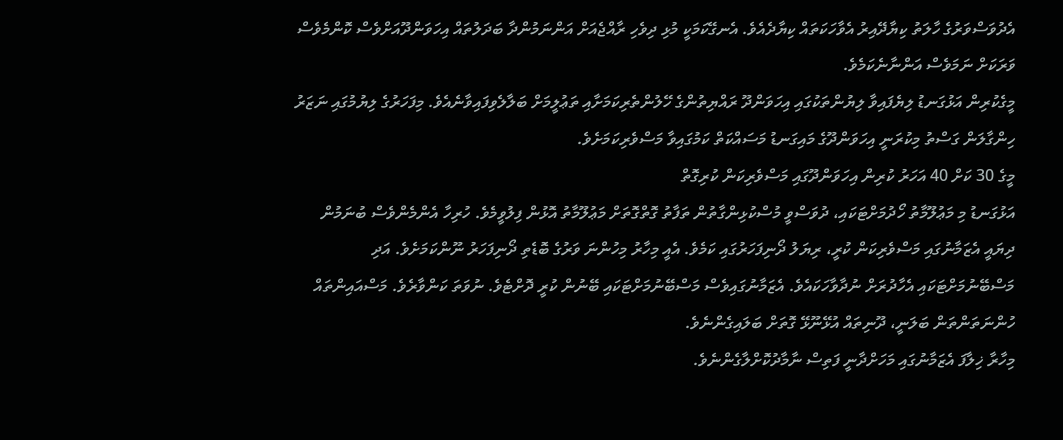އެދުވަސްވަރުގެ ހާލަތު ކިޔާދޭއިރު އެވާހަކަތައް ކިޔާދެއެވެ. އެނގޭކަމަކީ މުޅި ދިވެހި ރާއްޖެއަށް އަންނަމުންދާ ބަދަލުތައް އިހަވަންދޫއަށްވެސް ކޮންމެވެސް ވަރަކަށް ނަމަވެސް އަންނާނެކަމެވެ.
މީގެކުރިން އަޅުގަނޑު ލިޔެފައިވާ ލިޔުންތަކުގައި އިހަވަންދޫ ރައްޔިތުންގެ ހޭލުންތެރިކަމަށާއި ތަޢުލީމަށް ބަލާލެވިފައިވާނެއެވެ. މިފަހަރުގެ ލިޔުމުގައި ނަޒަރު ހިންގާލަން ގަސްތު މިކުރަނީ އިހަވަންދޫގެ މައިގަނޑު މަސައްކަތް ކަމުގައިވާ މަސްވެރިކަމަށެވެ.
މީގެ 30 ކަށް 40 އަހަރު ކުރިން އިހަވަންދޫގައި މަސްވެރިކަން ކުރިގޮތް
އަޅުގަނޑު މި މަޢުލޫމާތު ހޯދުމަށްޓަކައި، ދުވަސްވީ މުސްކުޅިންގާތުން ތަފާތު ގޮތްގޮތަށް މަޢުލޫމާތު އޮޅުން ފިލުވީމެވެ. ހުރިހާ އެންމެންވެސް ބުނަމުން ދިޔައީ އެޒަމާނުގައި މަސްވެރިކަން ކުރީ، ރިޔަލު ދޯނިފަހަރުގައި ކަމެވެ. އެއީ މިހާރު މިހުންނަ ވަރުގެ ބޮޑެތި ދޯނިފަހަރު ނޫންކަމަށެވެ. އަދި މަސްބޭނުމަށްޓަކައި އެހާދުރަށް ނުދާވާހަކައެވެ. އެޒަމާނުގައިވެސް މަސްބޭނުމަށްޓަކައި ބޭނުން ކުރީ ދޮށްޓެވެ. ނުވަތަ ކަންވާރެވެ. މަސްއައިންތައް ހުންނަތަންތަން ބަލަނީ، ދޫނިތައް އުޅޭނޫޅޭ ގޮތަށް ބަލައިގެންނެވެ.
މިހާރާ ޚިލާފަ އެޒަމާނުގައި މަހަށްދާނީ ފަތިސް ނާމާދުކޮށްލާގެންނެވެ.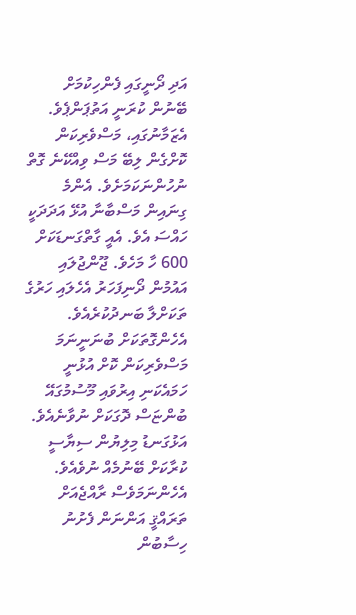އަދި ދޯނީގައި ފެންހިކުމަށް ބޭނުން ކުރަނީ އަތުޕަންޕެވެ. އެޒަމާނުގައި، މަސްވެރިކަން ކޮށްގެން ލިބޭ މަސް ވިއްކޭނެ ގޮތް ނުހުންނަކަމަށެވެ. އެންމެ ގިނައިން މަސްބާނާ އުޅޭ އަދަދަކީ ހައްސަ އެވެ. އެއީ ގާތްގަނޑަކަށް 600 ހާ މަހެވެ. ޖޫންޖުލައި އައުމުން ދޯނިފަހަރު އެހެލައި ހަރުގެ ތަކަށްލާ ބަނދުކުރެއެވެ. އެހެންގޮތަކަށް ބުނަނީނަމަ މަސްވެރިކަން ކޮށް އުޅުނީ ހަމައެކަނި އިރުވައި މޫސުމުގައޭ ބުންޏަސް ދޮގަކަށް ނުވާނެއެވެ.
އަޅުގަނޑު މިލިޔުން ސިޔާސީ ކުރާކަށް ބޭނުމެއް ނުވެއެވެ. އެހެންނަމަވެސް ރާއްޖެއަށް ތަރައްޤީ އަންނަން ފެށުނު ހިސާބުން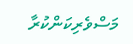މަސްވެރިކަންކުރާ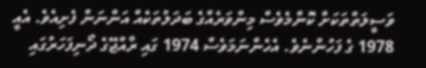ވަސީލަތްތަކަށް ކޮންމެވެސް މިންވަރެއްގެ ބަދަލުތަކެއް އަންނަން ފެށިއެވެ. އެއީ 1978 ގެ ފަހުންނެވެ. އެހެންނަމަވެސް 1974 ގައި ރާއްޖޭގެ ދޯނިފަހަރުގައި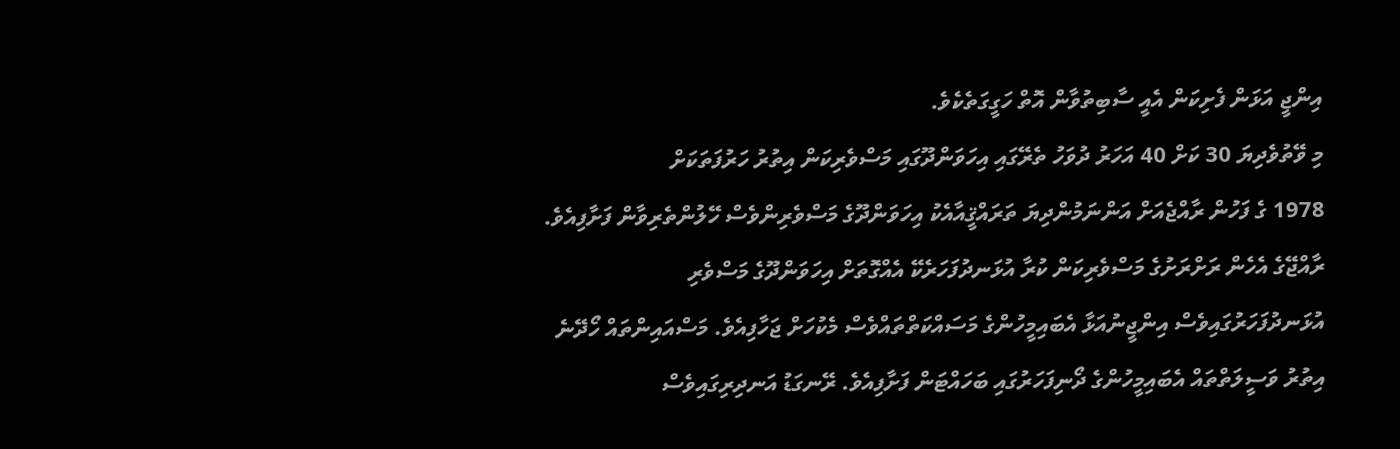އިންޖީ އަޅަން ފެށިކަން އެއީ ސާބިތުވާން އޮތް ހަގީގަތެކެވެ.
މި ވޭތުވެދިޔަ 30 ކަށް 40 އަހަރު ދުވަހު ތެރޭގައި އިހަވަންދޫގައި މަސްވެރިކަން އިތުރު ހަރުފަތަކަށް
1978 ގެ ފަހުން ރާއްޖެއަށް އަންނަމުންދިޔަ ތަރައްޤީއާއެކު އިހަވަންދޫގެ މަސްވެރިންވެސް ހޭލުންތެރިވާން ފަށާފިއެވެ. ރާއްޖޭގެ އެހެން ރަށްރަށުގެ މަސްވެރިކަން ކުރާ އުޅަނދުފަހަރެކޭ އެއްގޮތަށް އިހަވަންދޫގެ މަސްވެރި އުޅަނދުފަހަރުގައިވެސް އިންޖީނުއަޅާ އެބައިމީހުންގެ މަސައްކަތްތައްވެސް މެކުހަށް ޖަހާފިއެވެ. މަސްއައިންތައް ހޯދޭނެ އިތުރު ވަސީލަތްތައް އެބައިމީހުންގެ ދޯނިފަހަރުގައި ބަހައްޓަން ފަށާފިއެވެ. ރޭނގަޑު އަނދިރިގައިވެސް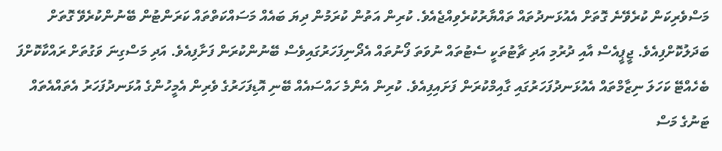މަސްވެރިކަން ކުރެވޭނެ ގޮތަށް އެއުޅަނދުތައް ތައްޔާރުކުރެވިއްޖެއެވެ. ކުރިން އަތުން ކުރަމުން ދިޔަ ބައެއް މަސައްކަތްތައް ކަރަންޓުން ބޭނުންކުރެވޭ ގޮތަށް ބަދަލުކޮށްފިއެވެ. ޖީޕީއެސް އާއި ދުރުމި އަދި ޗާޓުތަކީ ސެޓުތައް ނުވަތަ ފޯނުތައް އެދޯނިފަހަރުގައިވެސް ބޭނުންކުރަން ފަށާފިއެވެ. އަދި މަސްގިނަ ވަގުތަށް ރައްކާކޮށްފަ ބެހެއްޓޭ ކަހަލަ ނިޒާމްތައް އެއުޅަނދުފަހަރުގައި ގާއިމްކުރަން ފަށައިފިއެވެ. ކުރިން އެންމެ ހައްސައެއް ބޭނި އޮޑިފަހަރުގެ ވެރިން އެމީހުންގެ އުޅަނދުފަހަރު އެތައްއެތައް ޓަނުގެ މަސް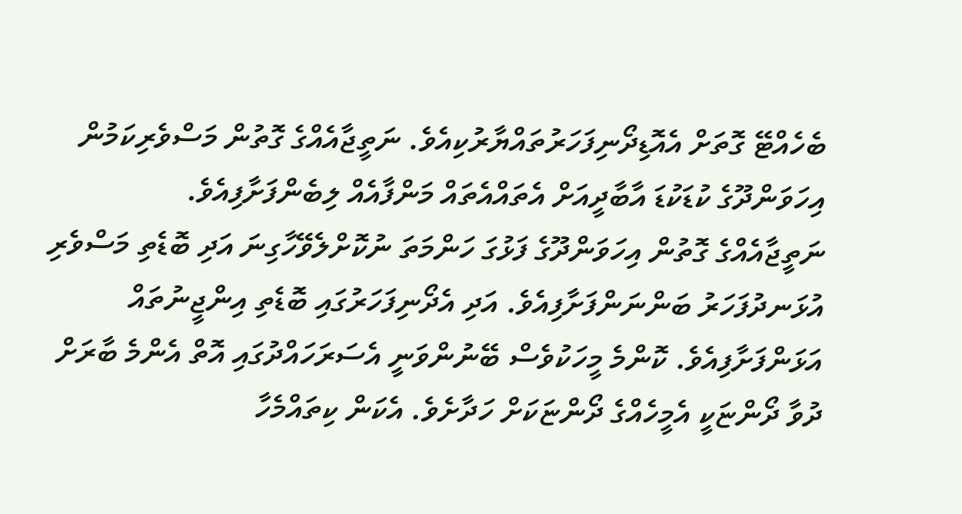ބެހެއްޓޭ ގޮތަށް އެއޮޑިދޯނިފަހަރުތައްޔާރުކިއެވެ. ނަތީޖާއެއްގެ ގޮތުން މަސްވެރިކަމުން އިހަވަންދޫގެ ކުޑަކުޑަ އާބާދީއަށް އެތައްއެތައް މަންފާއެއް ލިބެންފަށާފިއެވެ.
ނަތީޖާއެއްގެ ގޮތުން އިހަވަންދޫގެ ފަޅުގަ ހަންމަތަ ނުކޮށްލެވޭހާގިނަ އަދި ބޮޑެތި މަސްވެރި އުޅަނދުފަހަރު ބަންނަންފަށާފިއެވެ. އަދި އެދޯނިފަހަރުގައި ބޮޑެތި އިންޖީނުތައް އަޅަންފަށާފިއެވެ. ކޮންމެ މީހަކުވެސް ބޭނުންވަނީ އެސަރަހައްދުގައި އޮތް އެންމެ ބާރަށް ދުވާ ދޯންޏަކީ އެމީހެއްގެ ދޯންޏަކަށް ހަދާށެވެ. އެކަން ކިތައްމެހާ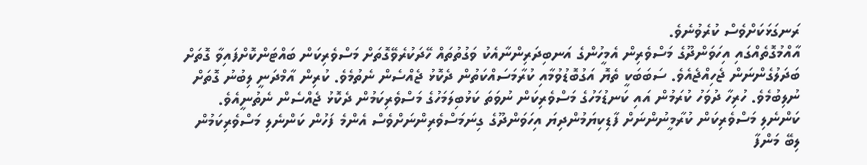ރަނގަޅަކަށްވެސް ކުރެވުނެވެ.
އާއްމުގޮތެއްގައި އިހަވަންދޫގެ މަސްވެރިން އެމީހުންގެ އަނބިދަރިންނާއެކު ވަގުތުތައް ހޭދަކުރެވޭގޮތަށް މަސްވެރިކަން ބައްޓަންކޮށްފައިވާ ގޮތަށް ބަދަލުގެންނަން ޖެހިއްޖެއެވެ. ސަބަބަކީ ތެޔޮ އަގުބޮޑުވުމާއި ކުރާމަސައްކަތުން ދެކޮޅު ޖެއްސެން ނެތުމެވެ. ކުރިން އާމްދަނީ ލިބުނު ގޮތަށް ނުލިބުމެވެ. ހުރިހާ ދުވަހު ކުރަމުން އައި ކަނޑުމަހުގެ މަސްވެރިކަން ނުވަތަ ކަޅުބިލަމަހުގެ މަސްވެރިކަމުން ދެކޮޅު ޖެއްސެން ނެތުނީއެވެ. ކަންނެލި މަސްވެރިކަން ކުރާމީނުންނަށް ފާޑިކިޔަމުންދިޔަ އިހަވަންދޫގެ ގިނަމަސްވެރިންނަށްވެސް އެންމެ ފަހުން ކަންނެލި މަސްވެރިކަމުން ލިބޭ މަންފާ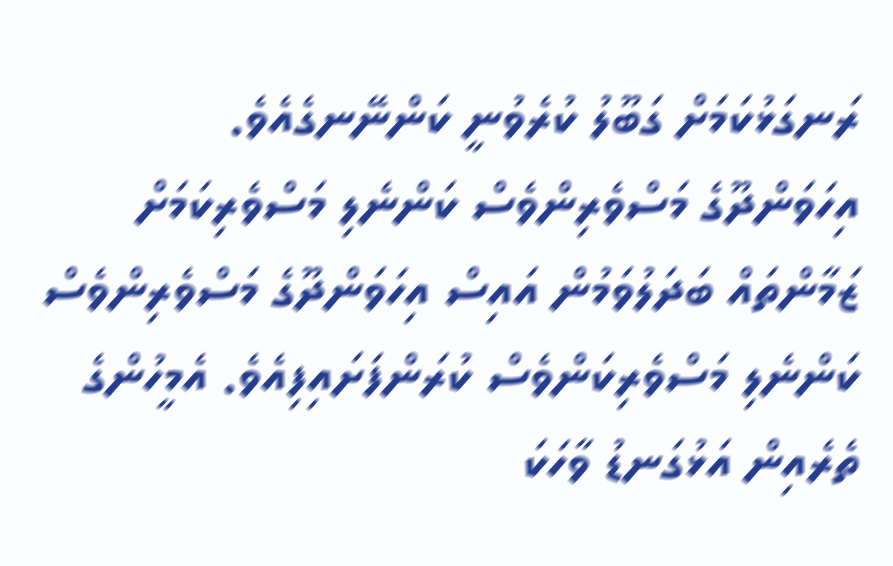ރަނގަޅުކަމަށް ގަބޫލު ކުރެވުނީ ކަންނޭނގެއެވެ.
އިހަވަންދޫގެ މަސްވެރިންވެސް ކަންނެލި މަސްވެރިކަމަށް
ޒަމާންތައް ބަދަލުވަމުން އައިސް އިހަވަންދޫގެ މަސްވެރިންވެސް ކަންނެލި މަސްވެރިކަންވެސް ކުރަންފަށައިފިއެވެ. އެމީހުންގެ ތެރެއިން އަޅުގަނޑު ވާހަކަ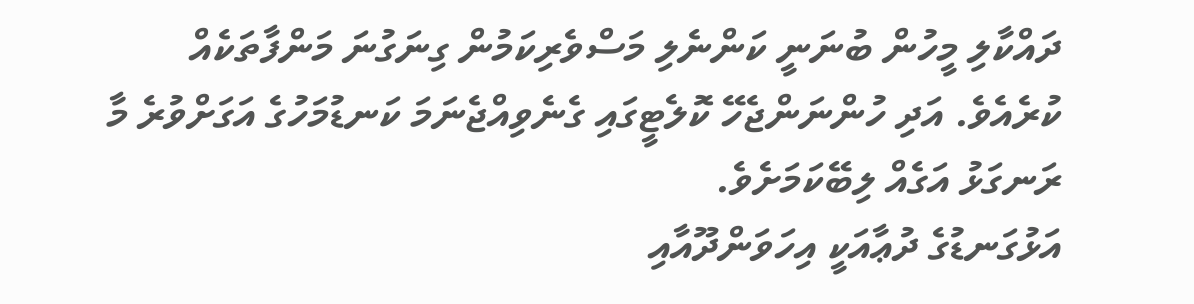ދައްކާލި މީހުން ބުނަނީ ކަންނެލި މަސްވެރިކަމުން ގިނަގުނަ މަންފާތަކެއް ކުރެއެވެ. އަދި ހުންނަންޖެހޭ ކޮލެޓީގައި ގެނެވިއްޖެނަމަ ކަނޑުމަހުގެ އަގަށްވުރެ މާ ރަނގަޅު އަގެއް ލިބޭކަމަށެވެ.
އަޅުގަނޑުގެ ދުޢާއަކީ އިހަވަންދޫއާއި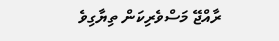ރާއްޖޭ މަސްވެރިކަން ތިޔާގިވެ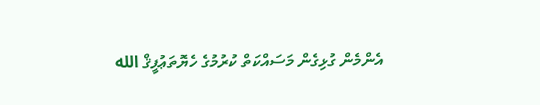އެންމެން ގުޅިގެން މަސައްކަތް ކުރުމުގެ ހެޔޮތަޢުފީޤް الله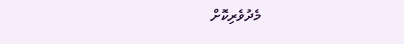މެދުވެރިކޮށް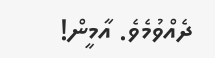ދެއްވުމެވެ. އާމީން!